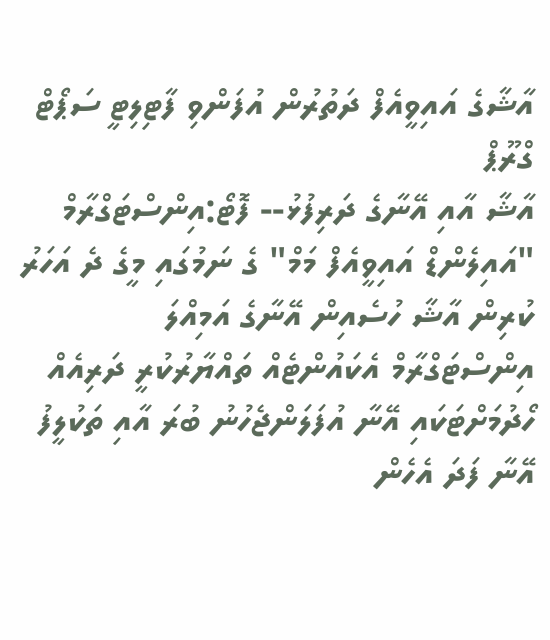އާޝާގެ އައިވީއެފް ދަތުރުން އުފަންވި ފާޓިލިޓީ ސަޕޯޓް ގްރޫޕް
އާޝާ އާއި އޭނާގެ ދަރިފުޅު-- ފޮޓޯ:އިންސްޓަގްރާމް
"އައިލެންޑް އައިވީއެފް މަމް" ގެ ނަމުގައި މީގެ ދެ އަހަރު ކުރިން އާޝާ ހުސެއިން އޭނާގެ އަމިއްލަ އިންސްޓަގްރާމް އެކައުންޓެއް ތައްޔާރުކުރީ ދަރިއެއް ހޯދުމަށްޓަކައި އޭނާ އުފަލަންޖެހުނު ބުރަ އާއި ތަކުލީފު އޭނާ ފަދަ އެހެން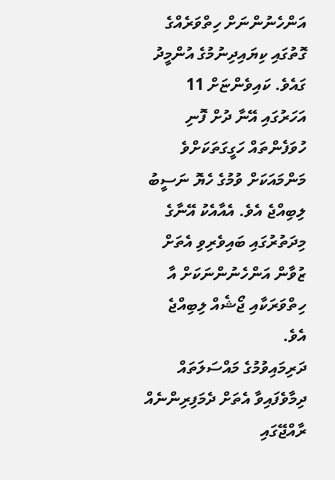އަންހެނުންނަށް ހިތްވަރެއްގެ ގޮތުގައި ކިޔައިދިނުމުގެ އުންމީދު ގައެވެ. ކައިވެންޏަށް 11 އަހަރުގައި އޭނާ ދުށް ފޮނި ހުވަފެންތައް ހަގީގަތަކަށްވެ މަންމައަކަށް ވުމުގެ ހެޔޮ ނަސީބު ލިބިއްޖެ އެވެ. އެއާއެކު އޭނާގެ މިދަތުރުގައި ބައިވެރިވި އެތަށް ޒުވާން އަންހެނުންނަކަށް އާ ހިތްވަރަކާއި ޖޯޝެއް ލިބިއްޖެ އެވެ.
ދަރިމައިވުމުގެ މައްސަލަތައް ދިމާވެފައިވާ އެތަށް ދެމަފިރިންނެއް ރާއްޖޭގައި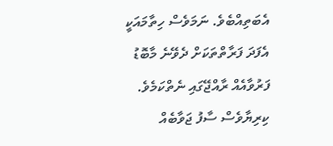އެބަތިއްބެވެ. ނަމަވެސް ހިތާމައަކީ އެފަދަ ފަރާތްތަކަށް ދެވޭނެ މާބޮޑު ފަރުވާއެއް ރާއްޖޭގައި ނެތްކަމެވެ. ކިރިޔާވެސް ސާފު ޖަވާބެއް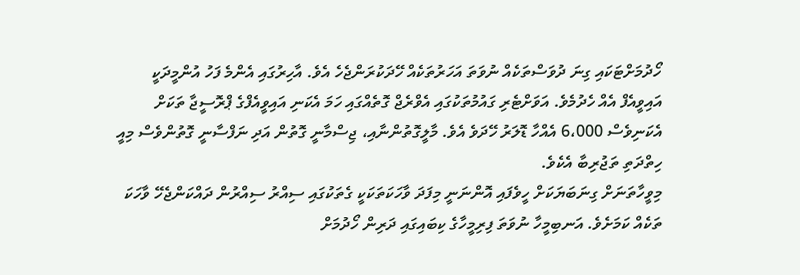ހޯދުމަށްޓަކައި ގިނަ ދުވަސްތަކެއް ނުވަތަ އަހަރުތަކެއް ހޭދަކުރަންޖެހެ އެވެ. އާހިރުގައި އެންމެ ފަހު އުންމީދަކީ އައިވީއެފް އެއް ހެދުމެވެ. އަވަށްޓެރި ގައުމުތަކުގައި އެވްރެޖް ގޮތެއްގައި ހަމަ އެކަނި އައިވީއެފްގެ ޕްރޮސީޖާ ތަކަށް އެކަނިވެސް 6،000 އެއްހާ ޑޮލަރު ހޭދަވެ އެވެ. މާލީގޮތުންނާއި، ޖިސްމާނީ ގޮތުން އަދި ނަފްސާނީ ގޮތުންވެސް މިއީ ހިތްދަތި ތަޖުރިބާ އެކެވެ.
މިވީހާތަނަށް ގިނަބަޔަކަށް ހީވެފައި އޮންނަނީ މިފަދަ ވާހަކަތަކަކީ ގެތަކުގައި ސިއްރު ސިއްރުން ދައްކަންޖެހޭ ވާހަކަ ތަކެއް ކަމަށެވެ. އަނބިމީހާ ނުވަތަ ފިރިމީހާގެ ކިބައިގައި ދަރިން ހޯދުމަށް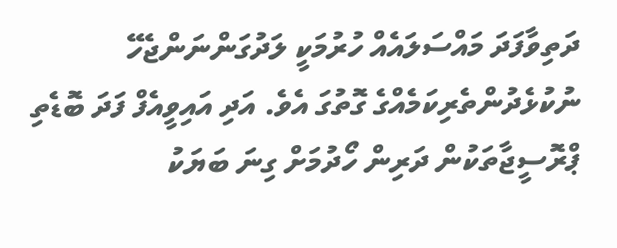ދަތިވާފަދަ މައްސަލައެއް ހުރުމަކީ ލަދުގަންނަންޖެހޭ ނުކުޅެދުންތެރިކަމެއްގެ ގޮތުގަ އެވެ. އަދި އައިވީއެފް ފަދަ ބޮޑެތި ޕްރޮސީޖާތަކުން ދަރިން ހޯދުމަށް ގިނަ ބަޔަކު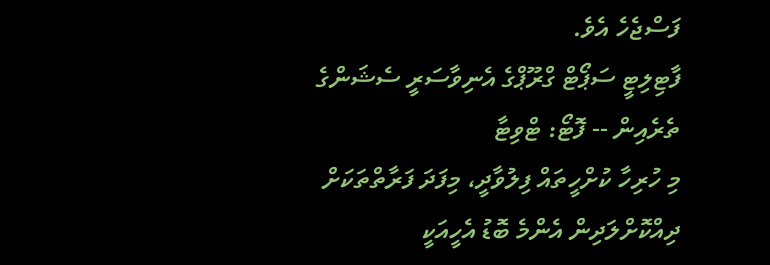ފަސްޖެހެ އެވެ.
ފާޓިލިޓީ ސަޕޯޓް ގްރޫޕްގެ އެނިވާސަރީ ސެޝަންގެ ތެރެއިން -- ފޮޓޯ: ޓްވިޓާ
މި ހުރިހާ ކުށްހީތައް ފިލުވާދީ، މިފަދަ ފަރާތްތަކަށް ދިއްކޮށްލަދިން އެންމެ ބޮޑު އެހީއަކީ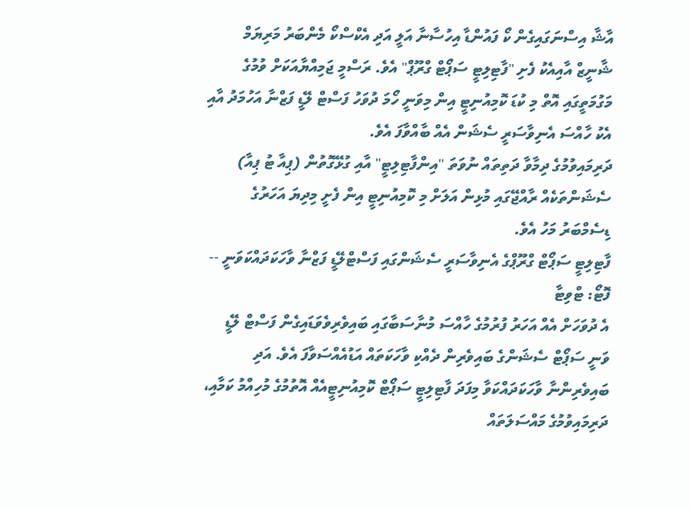އާޝާ އިސްނަގައިގެން ކޯ ފައުންޑާ އިހުސާނާ އަލީ އަދި އެކްސްކޯ މެންބަރު މަރިޔަމް ޝާނީޒް އާއިއެކު ފެށި "ފާޓިލިޓީ ސަޕޯޓް ގްރޫޕް" އެވެ. ރަސްމީ ޖަމިއްޔާއަކަށް ވުމުގެ މަގުމަތީގައި އޮތް މި ކުޑަ ކޮމިއުނިޓީ އިން މިވަނީ ހޯމަ ދުވަހު ފަސްޓް ލޭޑީ ފަޒްނާ އަހުމަދު އާއި އެކު ހާއްސަ އެނިވާސަރީ ސެޝަން އެއް ބާއްވާފަ އެވެ.
ދަރިމައިވުމުގެ ދިމާވާ ދަތިތައް ނުވަތަ "އިންފާޓިލިޓީ" އާއި ގުޅޭގޮތުން (ޕިއާ ޓު ޕިއާ) ސެޝަންތަކެއް ރާއްޖޭގައި މުޅިން އަލަށް މި ކޮމިއުނިޓީ އިން ފެށީ މިދިޔަ އަހަރުގެ ޑިސެމްބަރު މަހު އެވެ.
ފާޓިލިޓީ ސަޕޯޓް ގްރޫޕްގެ އެނިވާސަރީ ސެޝަންގައި ފަސްޓްލޭޑީ ފަޒްނާ ވާހަކަދައްކަވަނީ -- ފޮޓޯ: ޓްވިޓާ
އެ ދުވަހަށް އެއް އަހަރު ފުރުމުގެ ހާއްސަ މުނާސަބާގައި ބައިވެރިވެވަޑައިގެން ފަސްޓް ލޭޑީ ވަނީ ސަޕޯޓް ސެޝަންގެ ބައިވެރިން ދެއްކި ވާހަކަތައް އަޑުއެއްސަވާފަ އެވެ. އަދި ބައިވެރިންނާ ވާހަކަދައްކަވާ މިފަދަ ފާޓިލިޓީ ސަޕޯޓް ކޮމިއުނިޓީއެއް އޮތުމުގެ މުހިއްމު ކަމާއި، ދަރިމައިވުމުގެ މައްސަލަތައް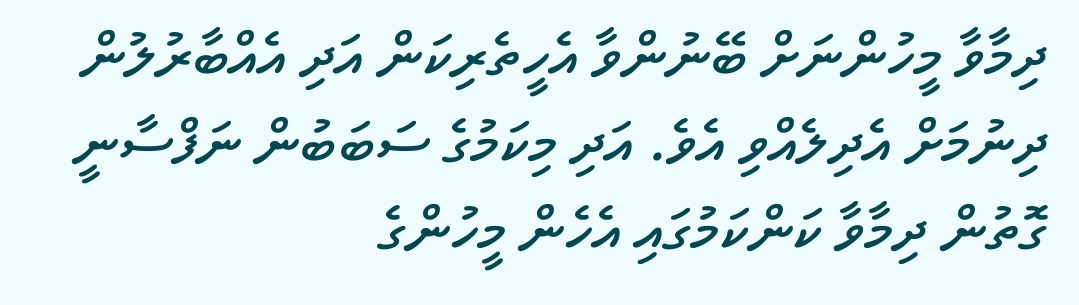ދިމާވާ މީހުންނަށް ބޭނުންވާ އެހީތެރިކަން އަދި އެއްބާރުލުން ދިނުމަށް އެދިލެއްވި އެވެ. އަދި މިކަމުގެ ސަބަބުން ނަފްސާނީ ގޮތުން ދިމާވާ ކަންކަމުގައި އެހެން މީހުންގެ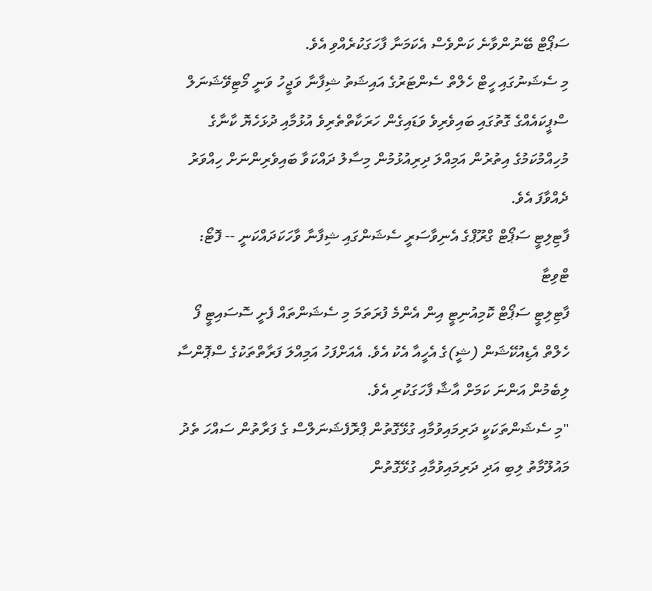ސަޕޯޓް ބޭނުންވާނެ ކަންވެސް އެކަމަނާ ފާހަގަކުރެއްވި އެވެ.
މި ސެޝަނުގައި ހީޓް ހެލްތް ސެންޓަރުގެ އައިޝަތު ޝިފާނާ ވަޖީހު ވަނީ މޯޓިވޭޝަނަލް ސްޕީކައެއްގެ ގޮތުގައި ބައިވެރިވެ ވަޑައިގެން ހަރަކާތްތެރިވެ އުޅުމާއި ދުޅަހެޔޮ ކާނާގެ މުހިއްމުކަމުގެ އިތުރުން އަމިއްލަ ދިރިއުޅުމުން މިސާލު ދައްކަވާ ބައިވެރިންނަށް ހިއްވަރު ދެއްވާފަ އެވެ.
ފާޓިލިޓީ ސަޕޯޓް ގްރޫޕްގެ އެނިވާސަރީ ސެޝަންގައި ޝިފާނާ ވާހަކަދައްކަނީ -- ފޮޓޯ: ޓްވިޓާ
ފާޓިލިޓީ ސަޕޯޓް ކޮމިއުނިޓީ އިން އެންމެ ފުރަތަމަ މި ސެޝަންތައް ފެށީ ސޮސައިޓީ ފޯ ހެލްތް އެޑިއުކޭޝަން (ޝީ)ގެ އެހީއާ އެކު އެވެ. އެއަށްފަހު އަމިއްލަ ފަރާތްތަކުގެ ސްޕޮންސާ ލިބެމުން އަންނަ ކަމަށް އާޝާ ފާހަގަކުރި އެވެ.
"މި ސެޝަންތަކަކީ ދަރިމައިވުމާއި ގުޅޭގޮތުން ޕްރޮފެޝަނަލްސް ގެ ފަރާތުން ސައްހަ ތެދު މައުލޫމާތު ލިބި އަދި ދަރިމައިވުމާއި ގުޅޭގޮތުން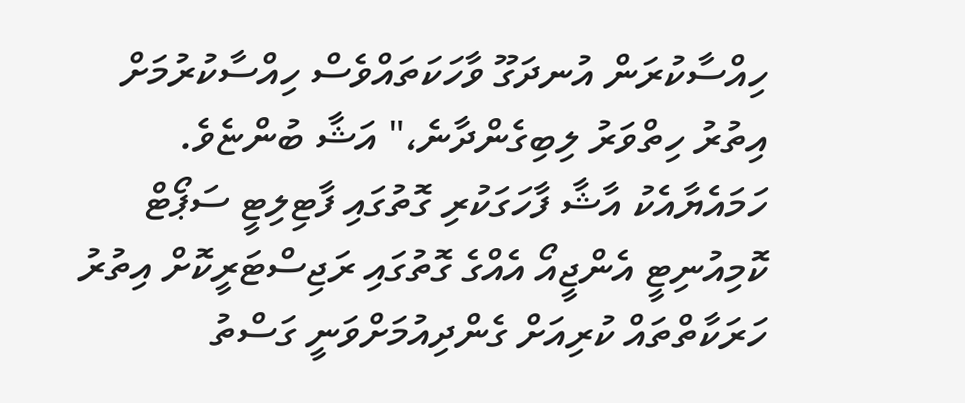ހިއްސާކުރަން އުނދަގޫ ވާހަކަތައްވެސް ހިއްސާކުރުމަށް އިތުރު ހިތްވަރު ލިބިގެންދާނެ،" އަޝާ ބުންޏެވެ.
ހަމައެޔާއެކު އާޝާ ފާހަގަކުރި ގޮތުގައި ފާޓިލިޓީ ސަޕޯޓް ކޮމިއުނިޓީ އެންޖީއޯ އެއްގެ ގޮތުގައި ރަޖިސްޓަރީކޮށް އިތުރު ހަރަކާތްތައް ކުރިއަށް ގެންދިއުމަށްވަނީ ގަސްތު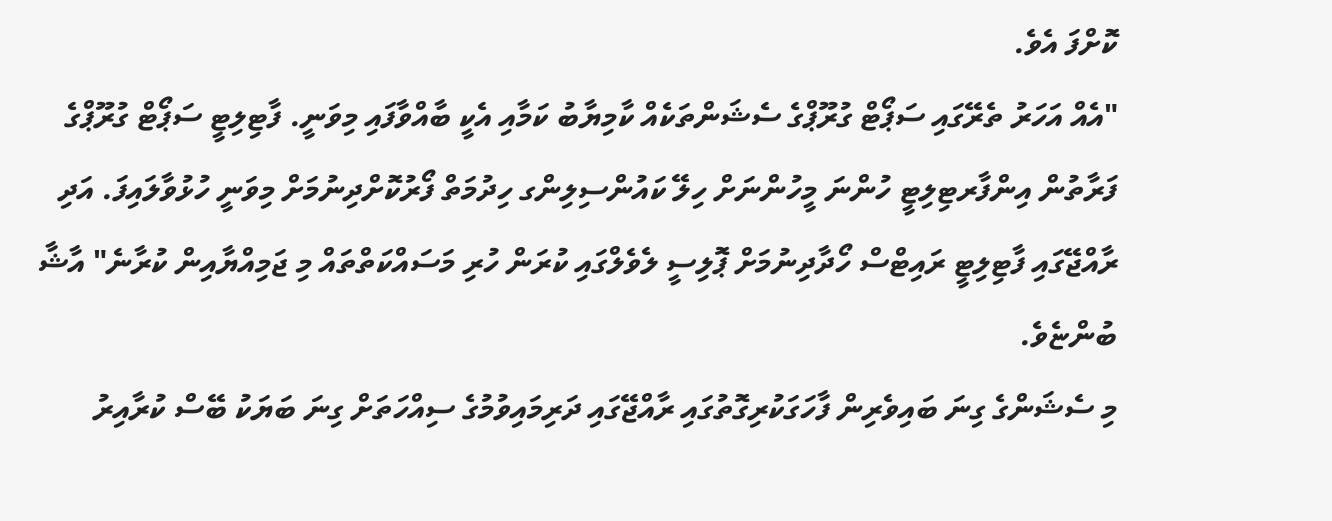ކޮށްފަ އެވެ.
"އެއް އަހަރު ތެރޭގައި ސަޕޯޓް ގުރޫޕްގެ ސެޝަންތަކެއް ކާމިޔާބު ކަމާއި އެކީ ބާއްވާފައި މިވަނީ. ފާޓިލިޓީ ސަޕޯޓް ގުރޫޕްގެ ފަރާތުން އިންފާރޓިލިޓީ ހުންނަ މީހުންނަށް ހިލޭ ކައުންސިލިންގ ހިދުމަތް ފޯރުކޮށްދިނުމަށް މިވަނީ ހުޅުވާލައިފަ. އަދި ރާއްޖޭގައި ފާޓިލިޓީ ރައިޓްސް ހޯދާދިނުމަށް ޕޮލިސީ ލެވެލްގައި ކުރަން ހުރި މަސައްކަތްތައް މި ޖަމިއްޔާއިން ކުރާނެ" އާޝާ ބުންޏެވެ.
މި ސެޝަންގެ ގިނަ ބައިވެރިން ފާހަގަކުރިގޮތުގައި ރާއްޖޭގައި ދަރިމައިވުމުގެ ސިއްހަތަށް ގިނަ ބަޔަކު ބޭސް ކުރާއިރު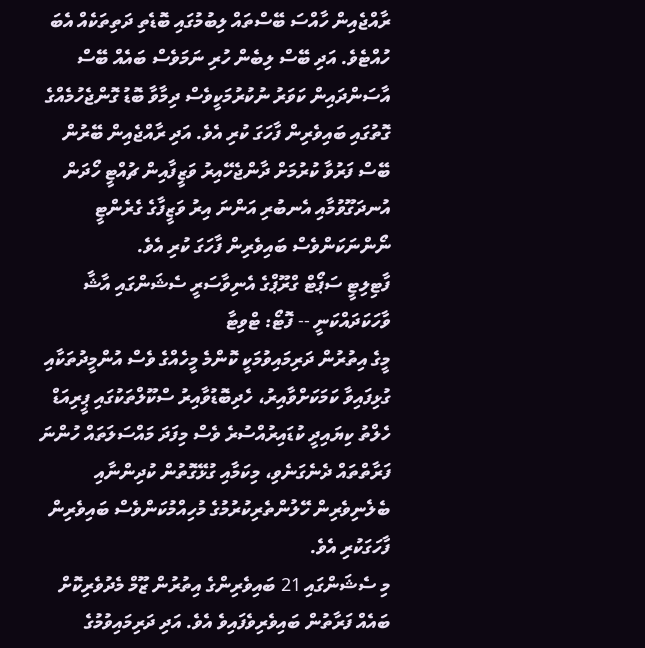ރާއްޖެއިން ހާއްސަ ބޭސްތައް ލިބުމުގައި ބޮޑެތި ދަތިތަކެއް އެބަ ހުއްޓެވެ. އަދި ބޭސް ލިބެން ހުރި ނަމަވެސް ބައެއް ބޭސް އާސަންދައިން ކަވަރު ނުކުރުމަކީވެސް ދިމާވާ ބޮޑު ގޮންޖެހުމެއްގެ ގޮތުގައި ބައިވެރިން ފާހަގަ ކުރި އެވެ. އަދި ރާއްޖެއިން ބޭރުން ބޭސް ފަރުވާ ކުރުމަށް ދާންޖެހޭއިރު ވަޒީފާއިން ޗުއްޓީ ހޯދަން އުނދަގޫވުމާއި އެނބުރި އަންނަ އިރު ވަޒީފާގެ ގެރެންޓީ ނޯންނަކަންވެސް ބައިވެރިން ފާހަގަ ކުރި އެވެ.
ފާޓިލިޓީ ސަޕޯޓް ގްރޫޕްގެ އެނިވާސަރީ ސެޝަންގައި އާޝާ ވާހަކަދައްކަނީ -- ފޮޓޯ: ޓްވިޓާ
މީގެ އިތުރުން ދަރިމައިވުމަކީ ކޮންމެ މީހެއްގެ ވެސް އުންމީދުތަކާއި ގުޅިފައިވާ ކަމަކަށްވާއިރު، ހެދިބޮޑުވާއިރު ސްކޫލްތަކުގައި ޕީރިއަޑް ހެލްތު ކިޔައިދީ ކުޑައިރުއްސުރެ ވެސް މިފަދަ މައްސަލަތައް ހުންނަ ފަރާތްތައް ދެނެގަނެވި، މިކަމާއި ގުޅޭގޮތުން ކުދިންނާއި ބެލެނިވެރިން ހޭލުންތެރިކުރުމުގެ މުހިއްމުކަންވެސް ބައިވެރިން ފާހަގަކުރި އެވެ.
މި ސެޝަންގައި 21 ބައިވެރިންގެ އިތުރުން ޒޫމް މެދުވެރިކޮށް ބައެއް ފަރާތުން ބައިވެރިވެފައިވެ އެވެ. އަދި ދަރިމައިވުމުގެ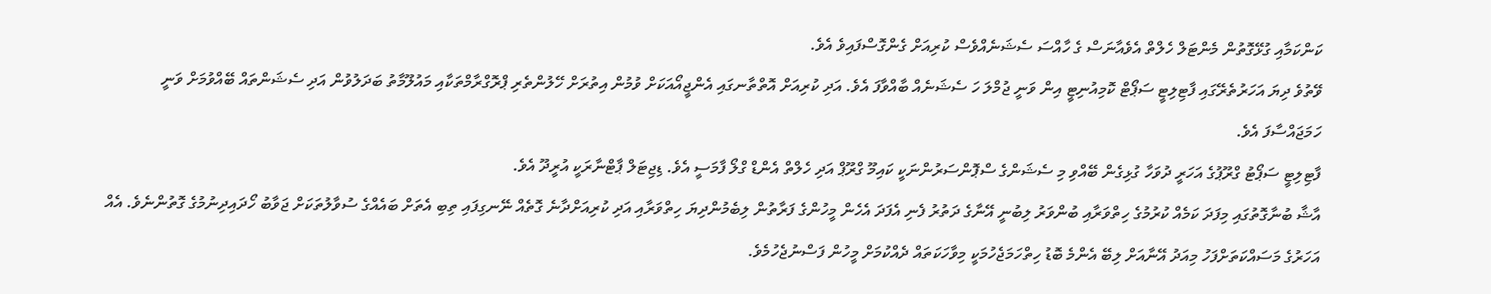ކަންކަމާއި ގުޅޭގޮތުން މެންޓަލް ހެލްތް އެވެއާނަސް ގެ ހާއްސަ ސެޝަނެއްވެސް ކުރިއަށް ގެންގޮސްފައިވެ އެވެ.
ވޭތުވެ ދިޔަ އަހަރުތެރޭގައި ފާޓިލިޓީ ސަޕޯޓް ކޮމިއުނިޓީ އިން ވަނީ ޖުމްލަ ހަ ސެޝަނެއް ބާއްވާފަ އެވެ. އަދި ކުރިއަށް އޮތްތާނގައި އެންޖީއޯއަކަށް ވުމުން އިތުރަށް ހޭލުންތެރި ޕްރޮގްރާމްތަކާއި މައުލޫމާތު ބަދަލުވުން އަދި ސެޝަންތައް ބޭއްވުމަށް ވަނީ ހަމަޖައްސާފަ އެވެ.
ފާޓިލިޓީ ސަޕޯޓު ގްރޫޕުގެ އަހަރީ ދުވަހާ ގުޅިގެން ބޭއްވި މި ސެޝަންގެ ސްޕޮންސަރުންނަކީ ކައިމޫ ގްރޫޕް އަދި ހެލްތް އެންޑް ގްލޯ ފާމަސީ އެވެ. ޑިޖިޓަލް ޕާޓްނާރަކީ އުރީދޫ އެވެ.
އާޝާ ބުނާގޮތުގައި މިފަދަ ކަމެއް ކުރުމުގެ ހިތްވަރާއި ބުންވަރު ލިބުނީ އޭނާގެ ދަތުރު ފެނި އެފަދަ އެހެން މީހުންގެ ފަރާތުން ލިބެމުންދިޔަ ހިތްވަރާއި އަދި ކުރިއަށްދާނެ ގޮތެއް ނޭނގިފައި ތިބި އެތަށް ބައެއްގެ ސުވާލުތަކަށް ޖަވާބު ހޯދައިދިނުމުގެ ގޮތުންނެވެ. އެއް އަހަރުގެ މަސައްކަތަށްފަހު މިއަދު އޭނާއަށް ލިބޭ އެންމެ ބޮޑު ހިތްހަމަޖެހުމަކީ މިވާހަކަތައް ދެއްކުމަށް މީހުން ފަސްނުޖެހުމެވެ.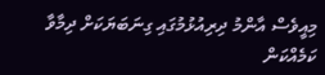މިއީވެސް އާންމު ދިރިއުޅުމުގައި ގިނަބަޔަކަށް ދިމާވާ ކަމެއްކަން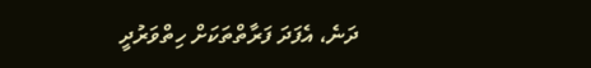ދަނެ، އެފަދަ ފަރާތްތަކަށް ހިތްވަރުދީ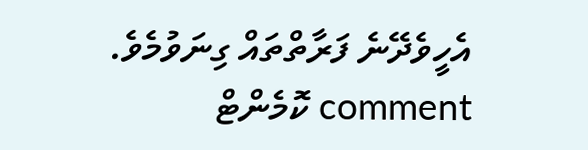އެހީވެދޭނެ ފަރާތްތައް ގިނަވުމެވެ.
comment ކޮމެންޓް